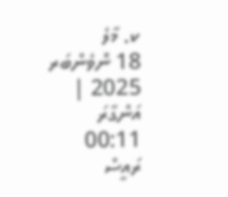ކ. މާލެ
18 ނޮވެންބަރ 2025 | އަންގާރަ 00:11
ރައީސް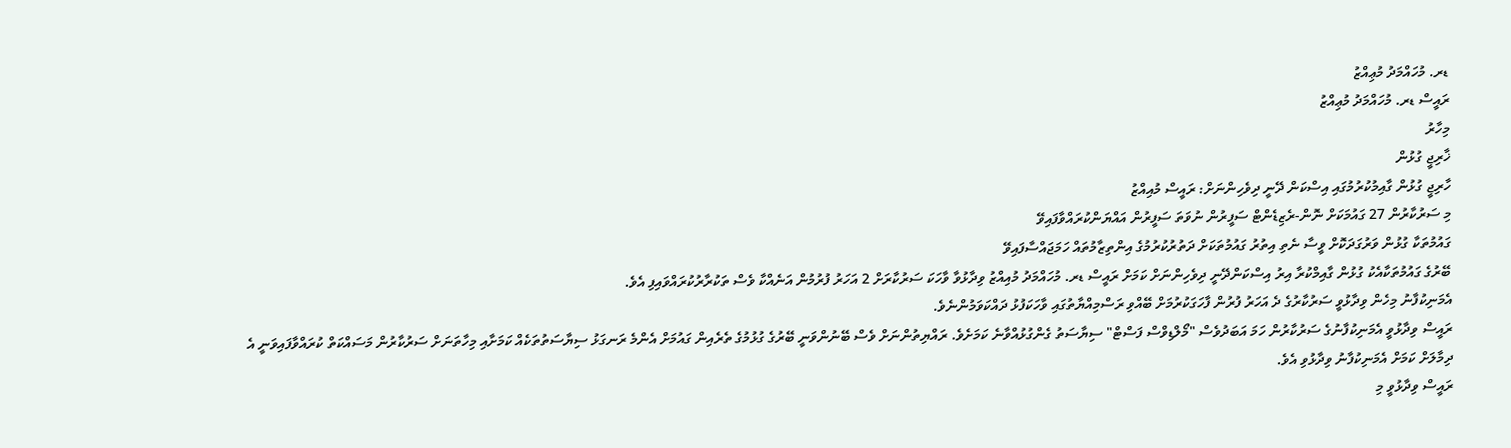ޑރ. މުހައްމަދު މުޢިއްޒު
ރައީސް ޑރ. މުހައްމަދު މުޢިއްޒު
މިހާރު
ޚާރިޖީ ގުޅުން
ހާރިޖީ ގުޅުން ގާއިމުކުރުމުގައި އިސްކަން ދޭނީ ދިވެހިންނަށް: ރައީސް މުއިއްޒު
މި ސަރުކާރުން 27 ގައުމަކަށް ނޮން-ރެޒިޑެންޓް ސަފީރުން ނުވަތަ ސަފީރުން އައްޔަންކުރައްވާފައިވޭ
ގައުމުތަކާ ގުޅުން ވަރުގަދަކޮށް ވީސާ ނެތި އިތުރު ގައުމުތަކަށް ދަތުރުކުރުމުގެ އިންތިޒާމުތައް ހަމަޖައްސާފައިވޭ
ބޭރުގެ ގައުމުތަކާއެކު ގުޅުން ގާއިމްކުރާ އިރު އިސްކަންދޭނީ ދިވެހިންނަށް ކަމަށް ރައީސް ޑރ. މުހައްމަދު މުއިއްޒު ވިދާޅުވާ ވާހަކަ ސަރުކާރަށް 2 އަހަރު ފުރުމުން އަނެއްކާ ވެސް ތަކުރާރުކުރައްވައިފި އެވެ.
އެމަނިކުފާނު މިހެން ވިދާޅުވީ ސަރުކާރުގެ ދެ އަހަރު ފުރުން ފާހަގަކުރުމަށް ބޭއްވި ރަސްމިއްޔާތުގައި ވާހަކަފުޅު ދައްކަވަމުންނެވެ.
ރައީސް ވިދާޅުވީ އެމަނިކުފާނުގެ ސަރުކާރުން ހަމަ އަބަދުވެސް "މޯލްޑިވްސް ފަސްޓް" ސިޔާސަތު ގެންގުޅުއްވާނެ ކަމަށެވެ. ރައްޔިތުންނަށް ވެސް ބޭނުންވަނީ ބޭރުގެ ގުޅުމުގެ ތެރެއިން ގައުމަށް އެންމެ ރަނގަޅު ސިޔާސަތުތަކެއް ކަމަށާއި މިހާތަނަށް ސަރުކާރުން މަސައްކަތް ކުރައްވާފައިވަނީ އެ ދިމާލަށް ކަމަށް އެމަނިކުފާނު ވިދާޅުވި އެވެ.
ރައީސް ވިދާޅުވީ މި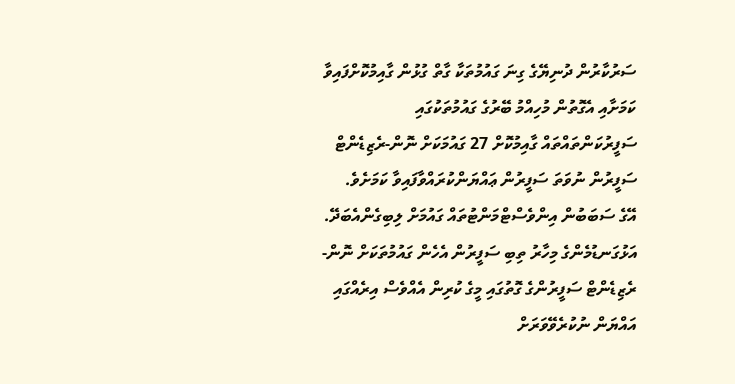ސަރުކާރުން ދުނިޔޭގެ ގިނަ ގައުމުތަކާ ގާތް ގުޅުން ގާއިމުކޮށްފައިވާ ކަމަށާއި އެގޮތުން މުހިއްމު ބޭރުގެ ގައުމުތަކުގައި ސަފީރުކަންތައްތައް ގާއިމުކޮށް 27 ގައުމަކަށް ނޮން-ރެޒިޑެންޓް ސަފީރުން ނުވަތަ ސަފީރުން ޢައްޔަންކުރައްވާފައިވާ ކަމަށެވެ.
އޭގެ ސަބަބުން އިންވެސްޓްމަންޓުތައް ގައުމަށް ލިބިގެންއެބަދޭ. އަޅުގަނޑުމެންގެ މިހާރު ތިބި ސަފީރުން އެހެން ގައުމުތަކަށް ނޮން-ރެޒިޑެންޓް ސަފީރުންގެ ގޮތުގައި މީގެ ކުރިން އެއްވެސް އިރެއްގައި އައްޔަން ނުކުރެވޭވަރަށް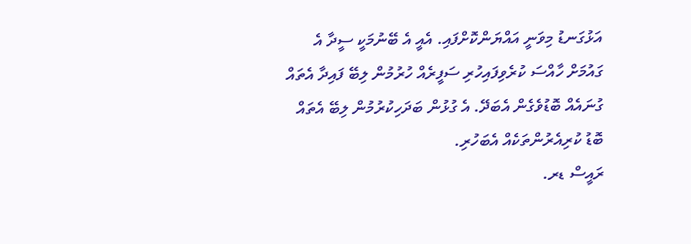އަޅުގަނޑު މިވަނީ އައްޔަންކޮށްފައި. އެއީ އެ ބޭނުމަކީ ސީދާ އެ ގައުމަށް ހާއްސަ ކުރެވިފައިހުރި ސަފީރެއް ހުރުމުން ލިބޭ ފައިދާ އެތައް ގުނައެއް ބޮޑުވެގެން އެބަދޭ. އެ ގުޅުން ބަދަހިކުރުމުން ލިބޭ އެތައް ބޮޑު ކުރިއެރުންތަކެއް އެބަހުރި.
ރައީސް ޑރ.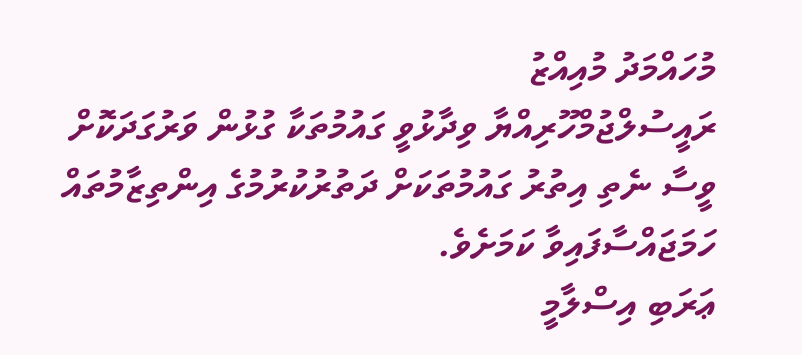މުހައްމަދު މުއިއްޒު
ރައީސުލްޖުމްހޫރިއްޔާ ވިދާޅުވީ ގައުމުތަކާ ގުޅުން ވަރުގަދަކޮށް ވީސާ ނެތި އިތުރު ގައުމުތަކަށް ދަތުރުކުރުމުގެ އިންތިޒާމުތައް ހަމަޖައްސާފައިވާ ކަމަށެވެ.
ޢަރަބި އިސްލާމީ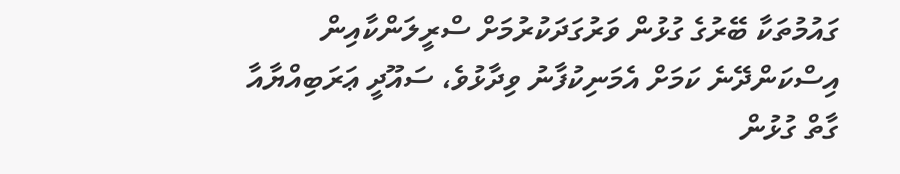ގައުމުތަކާ ބޭރުގެ ގުޅުން ވަރުގަދަކުރުމަށް ސްރީލަންކާއިން އިސްކަންދޭނެ ކަމަށް އެމަނިކުފާނު ވިދާޅުވެ، ސައޫދީ ޢަރަބިއްޔާއާ ގާތް ގުޅުން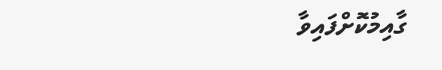ގާއިމުކޮށްފައިވާ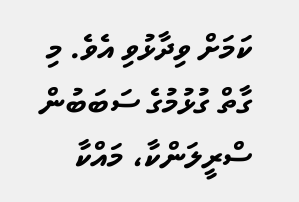ކަމަށް ވިދާޅުވި އެވެ. މި ގާތް ގުޅުމުގެ ސަބަބުން ސްރީލަންކާ، މައްކާ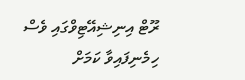ރޫޓް އިނިޝިއޭޓިވްގައި ވެސް ހިމެނިފައިވާ ކަމަށް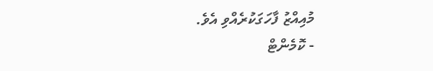މުއިއްޒު ފާހަގަކުރެއްވި އެވެ.
- ކޮމެންޓް